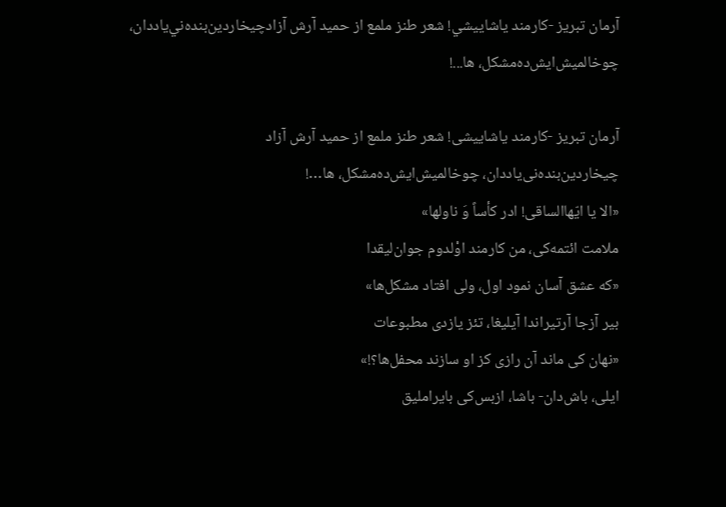آرمان تبریز -كارمند ياشاييشي! شعر طنز ملمع از حمید آرش آزادچيخاردين‌بنده‌ني‌ياددان، چوخالميش‌ايش‌ده‌مشكل، ها...!

آرمان تبریز -کارمند یاشاییشی! شعر طنز ملمع از حمید آرش آزاد
چیخاردین‌بنده‌نی‌یاددان، چوخالمیش‌ایش‌ده‌مشکل، ها…!
«الا یا ایّهاالساقی! ادر کأساً وَ ناولها»
ملامت ائتمه‌کی، من کارمند اوْلدوم جوان‌لیقدا
«که عشق آسان نمود اول، ولی افتاد مشکل‌ها»
بیر آزجا آرتیراندا آیلیغا، تئز یازدی مطبوعات
«نهان کی ماند آن رازی کز او سازند محفل‌ها؟!»
ایلی، باش‌دان- باشا، ازبس‌کی بایراملیق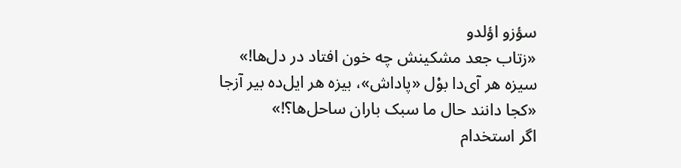سؤزو اؤلدو
«زتاب جعد مشکینش چه خون افتاد در دل‌ها!»
سیزه هر آی‌دا بوْل «پاداش»، بیزه هر ایل‌ده بیر آزجا
«کجا دانند حال ما سبک باران ساحل‌ها؟!»
اگر استخدام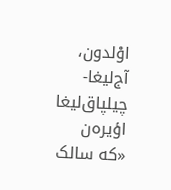اوْلدون، آج‌لیغا- چیلپاق‌لیغا اؤیره‌ن
«که سالک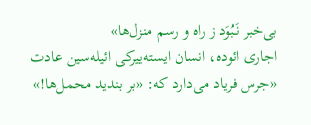بی‌خبر نَبُوَد ز راه و رسم منزل‌ها»
اجاری ائوده، انسان ایسته‌ییرکی ائیله‌سین عادت
«جرس فریاد می‌دارد که: «بر بندید محمل‌ها!»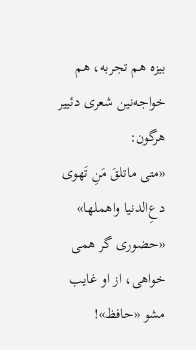بیزه هم تجربه، هم خواجه‌نین شعری دئییر هرگون:
«متی ماتلقَ مَنِ تَهوی دعِ‌الدنیا واهملها»
«حضوری گر همی خواهی، از او غایب مشو «حافظ»!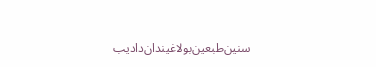سنین‌طبعین‌بولاغیندان‌دادیب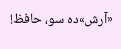«آرش»ده سو، حافظ!